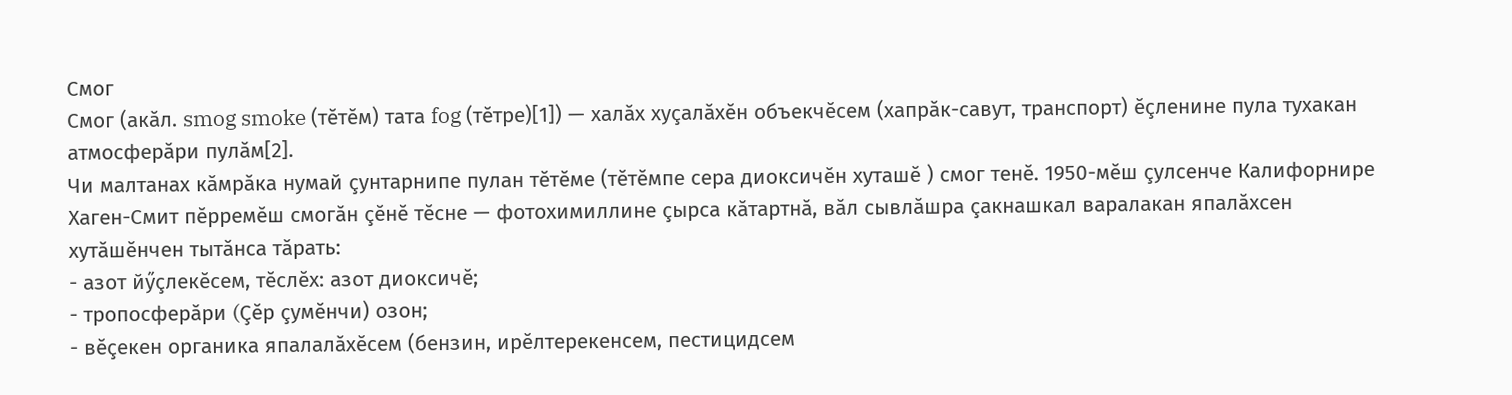Смог
Смог (акăл. smog smoke (тĕтĕм) тата fog (тĕтре)[1]) — халăх хуçалăхĕн объекчĕсем (хапрăк-савут, транспорт) ĕçленине пула тухакан атмосферăри пулăм[2].
Чи малтанах кăмрăка нумай çунтарнипе пулан тĕтĕме (тĕтĕмпе сера диоксичĕн хуташĕ ) смог тенĕ. 1950-мĕш çулсенче Калифорнире Хаген-Смит пĕрремĕш смогăн çĕнĕ тĕсне — фотохимиллине çырса кăтартнă, вăл сывлăшра çакнашкал варалакан япалăхсен хутăшĕнчен тытăнса тăрать:
- азот йӳçлекĕсем, тĕслĕх: азот диоксичĕ;
- тропосферăри (Çĕр çумĕнчи) озон;
- вĕçекен органика япалалăхĕсем (бензин, ирĕлтерекенсем, пестицидсем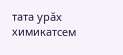тата урăх химикатсем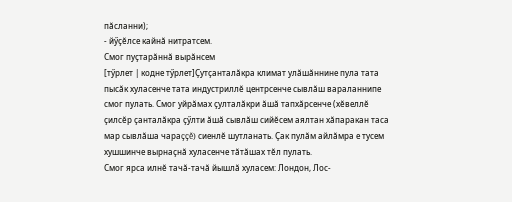пăсланни);
- йӳçĕлсе кайнă нитратсем.
Смог пуçтарăннă вырăнсем
[тӳрлет | кодне тӳрлет]Çутçанталăкра климат улăшăннине пула тата пысăк хуласенче тата индустриллĕ центрсенче сывлăш вараланнипе смог пулать. Смог уйрăмах çулталăкри ăшă тапхăрсенче (хĕвеллĕ çилсĕр çанталăкра çӳлти ăшă сывлăш сийĕсем аялтан хăпаракан таса мар сывлăша чараççĕ) сиенлĕ шутланать. Çак пулăм айлăмра е тусем хушшинче вырнаçнă хуласенче тăтăшах тĕл пулать.
Смог ярса илнĕ тачă-тачă йышлă хуласем: Лондон, Лос-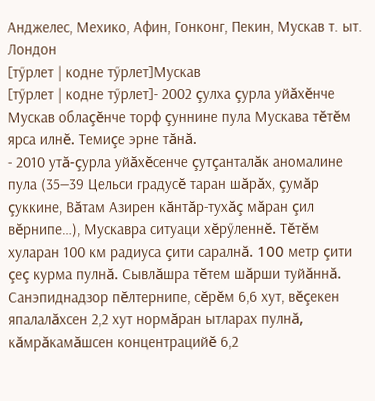Анджелес, Мехико, Афин, Гонконг, Пекин, Мускав т. ыт.
Лондон
[тӳрлет | кодне тӳрлет]Мускав
[тӳрлет | кодне тӳрлет]- 2002 çулха çурла уйăхĕнче Мускав облаçĕнче торф çуннине пула Мускава тĕтĕм ярса илнĕ. Темиçе эрне тăнă.
- 2010 утă-çурла уйăхĕсенче çутçанталăк аномалине пула (35—39 Цельси градусĕ таран шăрăх, çумăр çуккине, Вăтам Азирен кăнтăр-тухăç мăран çил вĕрнипе…), Мускавра ситуаци хĕрӳленнĕ. Тĕтĕм хуларан 100 км радиуса çити саралнă. 100 метр çити çеç курма пулнă. Сывлăшра тĕтем шăрши туйăннă. Санэпиднадзор пĕлтернипе, сĕрĕм 6,6 хут, вĕçекен япалалăхсен 2,2 хут нормăран ытларах пулнă, кăмрăкамăшсен концентрацийĕ 6,2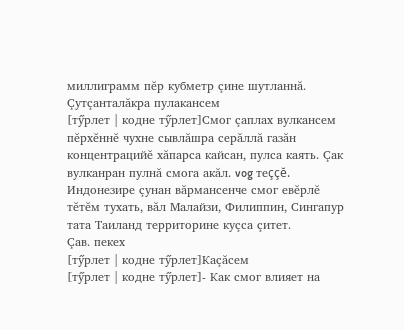миллиграмм пĕр кубметр çине шутланнă.
Çутçанталăкра пулакансем
[тӳрлет | кодне тӳрлет]Смог çаплах вулкансем пĕрхĕннĕ чухне сывлăшра серăллă газăн концентрацийĕ хăпарса кайсан, пулса каять. Çак вулканран пулнă смога акăл. vog теççĕ.
Индонезире çунан вăрмансенче смог евĕрлĕ тĕтĕм тухать, вăл Малайзи, Филиппин, Сингапур тата Таиланд территорине куçса çитет.
Çав. пекех
[тӳрлет | кодне тӳрлет]Каçăсем
[тӳрлет | кодне тӳрлет]- Как смог влияет на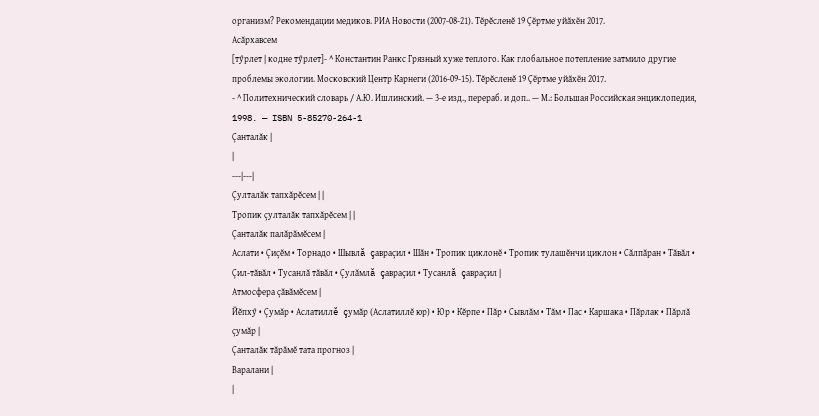организм? Рекомендации медиков. РИА Новости (2007-08-21). Тĕрĕсленĕ 19 Ҫӗртме уйӑхӗн 2017.
Асăрхавсем
[тӳрлет | кодне тӳрлет]- ^ Константин Ранкс Грязный хуже теплого. Как глобальное потепление затмило другие проблемы экологии. Московский Центр Карнеги (2016-09-15). Тĕрĕсленĕ 19 Ҫӗртме уйӑхӗн 2017.
- ^ Политехнический словарь / А.Ю. Ишлинский. — 3-е изд., перераб. и доп.. — М.: Большая Российская энциклопедия, 1998. — ISBN 5-85270-264-1
Çанталăк |
|
---|---|
Çулталăк тапхăрĕсем | |
Тропик çулталăк тапхăрĕсем | |
Çанталăк палăрăмĕсем |
Аслати • Çиçĕм • Торнадо • Шывлă çавраçил • Шăн • Тропик циклонĕ • Тропик тулашĕнчи циклон • Сăлпăран • Тăвăл • Çил-тăвăл • Тусанлă тăвăл • Çулăмлă çавраçил • Тусанлă çавраçил |
Атмосфера çăвăмĕсем |
Йĕпхӳ • Çумăр • Аслатиллĕ çумăр (Аслатиллĕ юр) • Юр • Кĕрпе • Пăр • Сывлăм • Тăм • Пас • Каршака • Пăрлак • Пăрлă çумăр |
Çанталăк тăрăмĕ тата прогноз |
Варалани |
|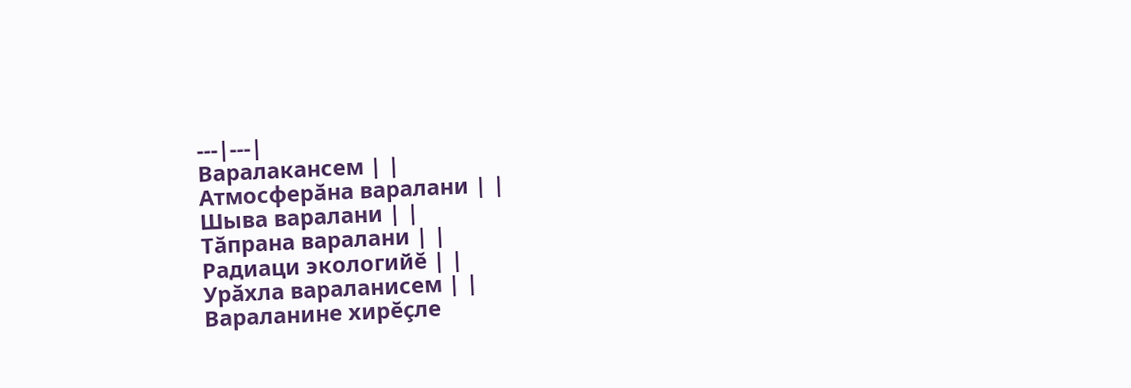---|---|
Варалакансем | |
Атмосферăна варалани | |
Шыва варалани | |
Тăпрана варалани | |
Радиаци экологийĕ | |
Урăхла вараланисем | |
Вараланине хирĕçле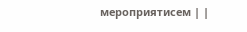мероприятисем | |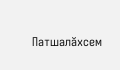Патшалăхсем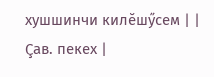хушшинчи килĕшӳсем | |
Çав. пекех |